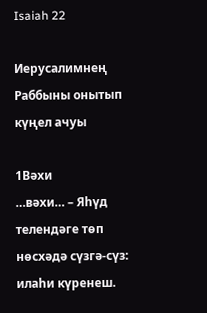Isaiah 22

Иерусалимнең Раббыны онытып күңел ачуы

1Вәхи
…вәхи… – Яһүд телендәге төп нөсхәдә сүзгә-сүз: илаһи күренеш.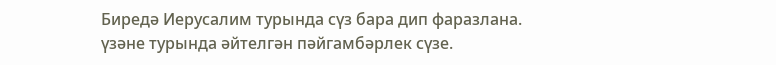Биредә Иерусалим турында сүз бара дип фаразлана.
үзәне турында әйтелгән пәйгамбәрлек сүзе.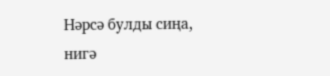Нәрсә булды сиңа, нигә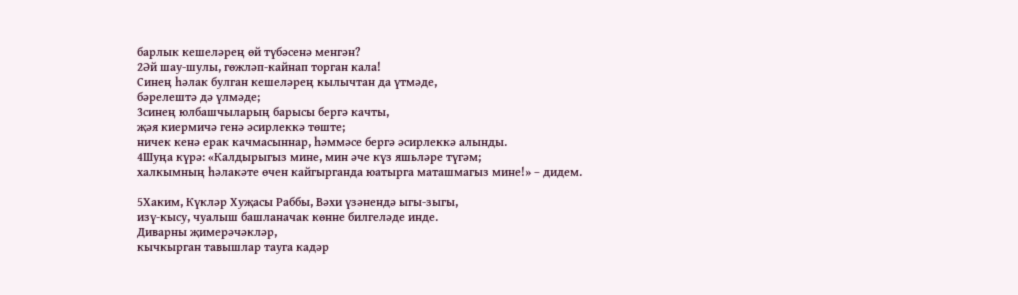барлык кешеләрең өй түбәсенә менгән?
2Әй шау-шулы, гөжләп-кайнап торган кала!
Синең һәлак булган кешеләрең кылычтан да үтмәде,
бәрелештә дә үлмәде;
3синең юлбашчыларың барысы бергә качты,
җәя киермичә генә әсирлеккә төште;
ничек кенә ерак качмасыннар, һәммәсе бергә әсирлеккә алынды.
4Шуңа күрә: «Калдырыгыз мине, мин әче күз яшьләре түгәм;
халкымның һәлакәте өчен кайгырганда юатырга маташмагыз мине!» – дидем.

5Хаким, Күкләр Хуҗасы Раббы, Вәхи үзәнендә ыгы-зыгы,
изү-кысу, чуалыш башланачак көнне билгеләде инде.
Диварны җимерәчәкләр,
кычкырган тавышлар тауга кадәр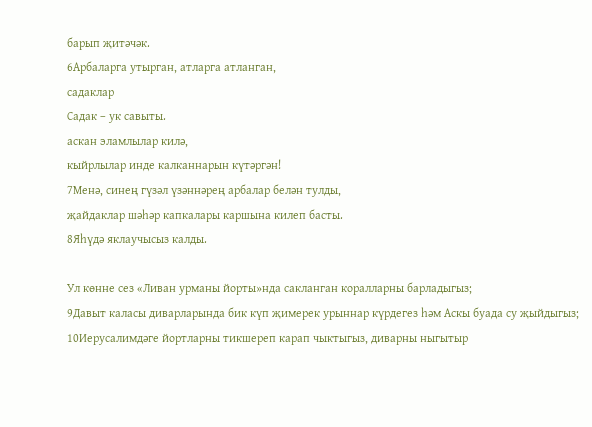барып җитәчәк.
6Арбаларга утырган, атларга атланган,
садаклар
Садак – ук савыты.
аскан эламлылар килә,
кыйрлылар инде калканнарын күтәргән!
7Менә, синең гүзәл үзәннәрең арбалар белән тулды,
җайдаклар шәһәр капкалары каршына килеп басты.
8Яһүдә яклаучысыз калды.

Ул көнне сез «Ливан урманы йорты»нда сакланган коралларны барладыгыз;
9Давыт каласы диварларында бик күп җимерек урыннар күрдегез һәм Аскы буада су җыйдыгыз; 10Иерусалимдәге йортларны тикшереп карап чыктыгыз, диварны ныгытыр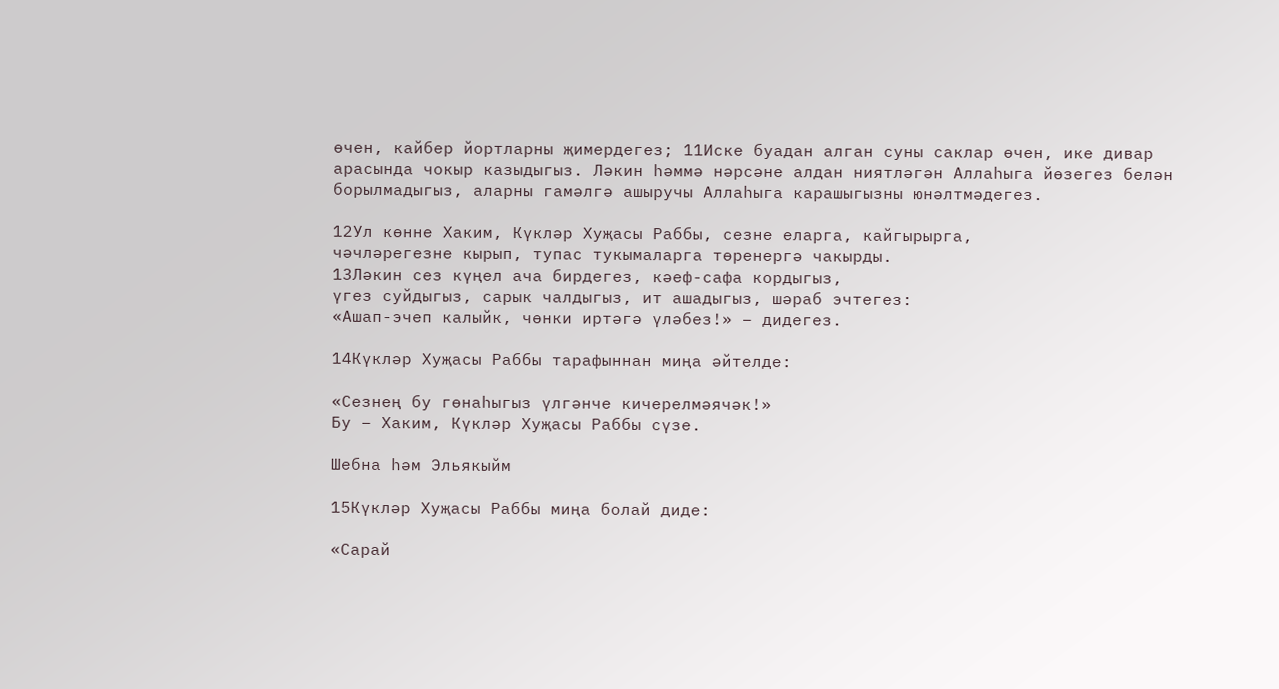өчен, кайбер йортларны җимердегез; 11Иске буадан алган суны саклар өчен, ике дивар арасында чокыр казыдыгыз. Ләкин һәммә нәрсәне алдан ниятләгән Аллаһыга йөзегез белән борылмадыгыз, аларны гамәлгә ашыручы Аллаһыга карашыгызны юнәлтмәдегез.

12Ул көнне Хаким, Күкләр Хуҗасы Раббы, сезне еларга, кайгырырга,
чәчләрегезне кырып, тупас тукымаларга төренергә чакырды.
13Ләкин сез күңел ача бирдегез, кәеф-сафа кордыгыз,
үгез суйдыгыз, сарык чалдыгыз, ит ашадыгыз, шәраб эчтегез:
«Ашап-эчеп калыйк, чөнки иртәгә үләбез!» – дидегез.

14Күкләр Хуҗасы Раббы тарафыннан миңа әйтелде:

«Сезнең бу гөнаһыгыз үлгәнче кичерелмәячәк!»
Бу – Хаким, Күкләр Хуҗасы Раббы сүзе.

Шебна һәм Эльякыйм

15Күкләр Хуҗасы Раббы миңа болай диде:

«Сарай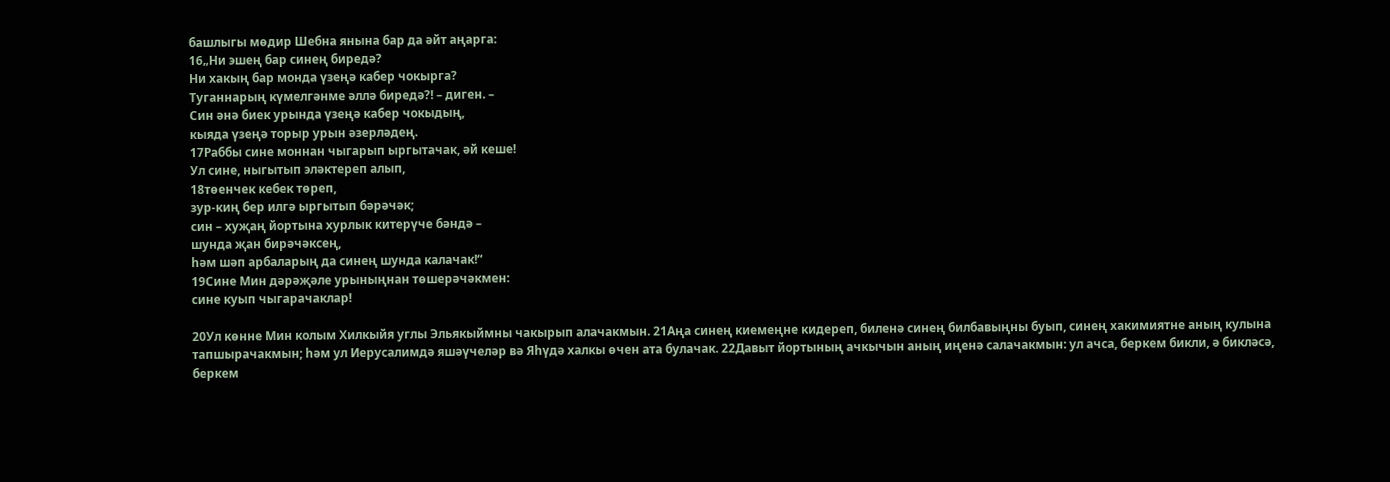башлыгы мөдир Шебна янына бар да әйт аңарга:
16„Ни эшең бар синең биредә?
Ни хакың бар монда үзеңә кабер чокырга?
Туганнарың күмелгәнме әллә биредә?! – диген. –
Син әнә биек урында үзеңә кабер чокыдың,
кыяда үзеңә торыр урын әзерләдең.
17Раббы сине моннан чыгарып ыргытачак, әй кеше!
Ул сине, ныгытып эләктереп алып,
18төенчек кебек төреп,
зур-киң бер илгә ыргытып бәрәчәк;
син – хуҗаң йортына хурлык китерүче бәндә –
шунда җан бирәчәксең,
һәм шәп арбаларың да синең шунда калачак!“
19Сине Мин дәрәҗәле урыныңнан төшерәчәкмен:
сине куып чыгарачаклар!

20Ул көнне Мин колым Хилкыйя углы Эльякыймны чакырып алачакмын. 21Аңа синең киемеңне кидереп, биленә синең билбавыңны буып, синең хакимиятне аның кулына тапшырачакмын; һәм ул Иерусалимдә яшәүчеләр вә Яһүдә халкы өчен ата булачак. 22Давыт йортының ачкычын аның иңенә салачакмын: ул ачса, беркем бикли, ә бикләсә, беркем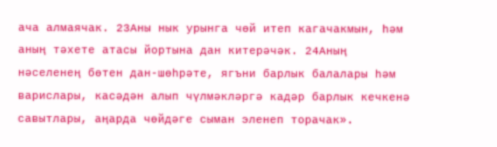ача алмаячак. 23Аны нык урынга чөй итеп кагачакмын, һәм аның тәхете атасы йортына дан китерәчәк. 24Аның нәселенең бөтен дан-шөһрәте, ягъни барлык балалары һәм варислары, касәдән алып чүлмәкләргә кадәр барлык кечкенә савытлары, аңарда чөйдәге сыман эленеп торачак».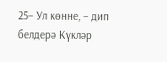25– Ул көнне, – дип белдерә Күкләр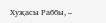Хуҗасы Раббы, –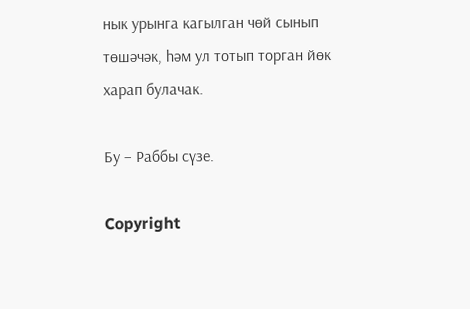нык урынга кагылган чөй сынып төшәчәк, һәм ул тотып торган йөк харап булачак.

Бу – Раббы сүзе.

Copyright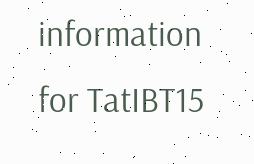information for TatIBT15